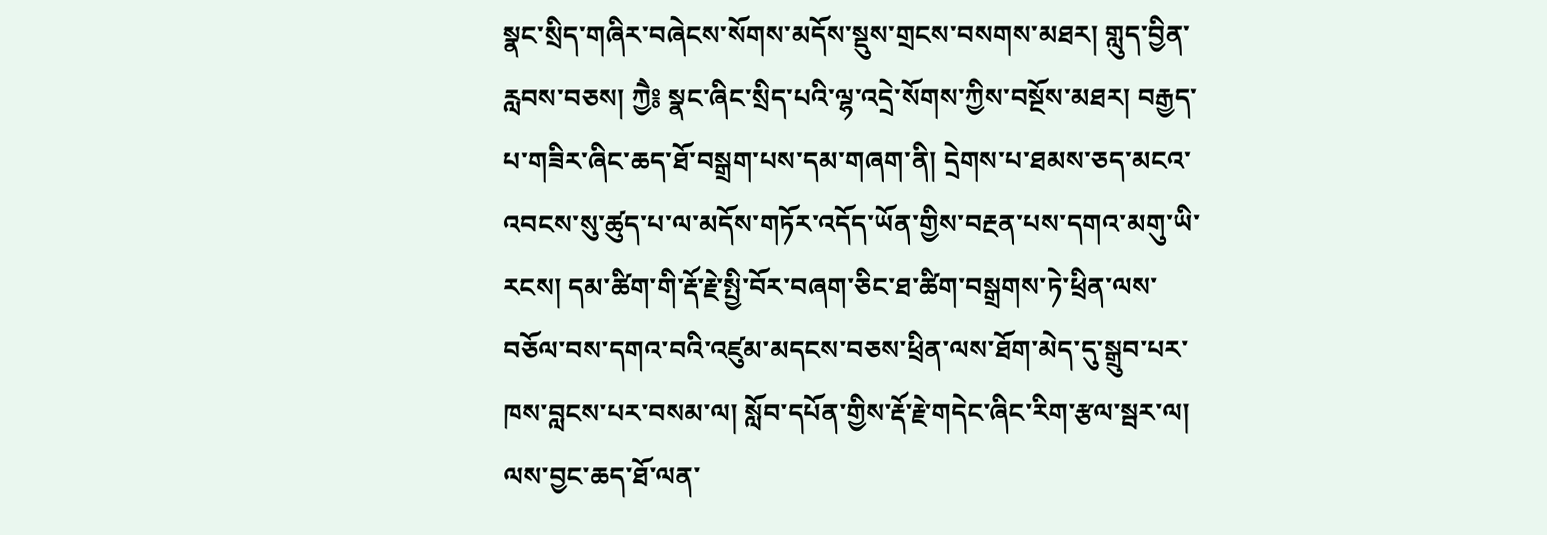སྣང་སྲིད་གཞིར་བཞེངས་སོགས་མདོས་སྡུས་གྲངས་བསགས་མཐར། གླུད་བྱིན་རླབས་བཅས། ཀྱཻ༔ སྣང་ཞིང་སྲིད་པའི་ལྷ་འདྲེ་སོགས་ཀྱིས་བསྔོས་མཐར། བརྒྱད་པ་གཟིར་ཞིང་ཆད་ཐོ་བསྒྲག་པས་དམ་གཞག་ནི། དྲེགས་པ་ཐམས་ཅད་མངའ་འབངས་སུ་ཚུད་པ་ལ་མདོས་གཏོར་འདོད་ཡོན་གྱིས་བརྔན་པས་དགའ་མགུ་ཡི་རངས། དམ་ཚིག་གི་རྡོ་རྗེ་སྤྱི་བོར་བཞག་ཅིང་ཐ་ཚིག་བསྒྲགས་ཏེ་ཕྲིན་ལས་བཅོལ་བས་དགའ་བའི་འཛུམ་མདངས་བཅས་ཕྲིན་ལས་ཐོག་མེད་དུ་སྒྲུབ་པར་ཁས་བླངས་པར་བསམ་ལ། སློབ་དཔོན་གྱིས་རྡོ་རྗེ་གདེང་ཞིང་རིག་རྩལ་སྦར་ལ། ལས་བྱང་ཆད་ཐོ་ལན་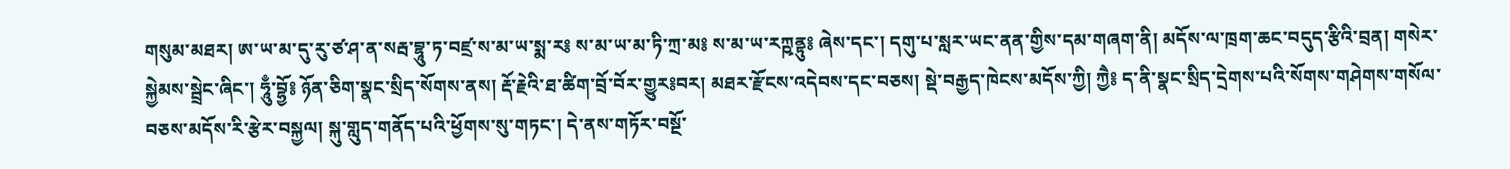གསུམ་མཐར། ཨ་ཡ་མ་དུ་རུ་ཙ་ཤ་ན་སརྦ་བྷཱུ་ཏ་བཛྲ་ས་མ་ཡ་སྨ་ར༔ ས་མ་ཡ་མ་ཏི་ཀྲ་མ༔ ས་མ་ཡ་རཀྵནྟུ༔ ཞེས་དང་། དགུ་པ་སླར་ཡང་ནན་གྱིས་དམ་གཞག་ནི། མདོས་ལ་ཁྲག་ཆང་བདུད་རྩིའི་བྲན། གསེར་སྐྱེམས་སྦྲེང་ཞིང་། ཧཱུྃ་བྷྱོ༔ ཉོན་ཅིག་སྣང་སྲིད་སོགས་ནས། རྡོ་རྗེའི་ཐ་ཚིག་བྲོ་བོར་གྱུར༔བར། མཐར་རྫོངས་འདེབས་དང་བཅས། སྡེ་བརྒྱད་ཁེངས་མདོས་ཀྱི། ཀྱཻ༔ ད་ནི་སྣང་སྲིད་དྲེགས་པའི་སོགས་གཤེགས་གསོལ་བཅས་མདོས་རི་རྩེར་བསྐྱལ། སྐུ་གླུད་གནོད་པའི་ཕྱོགས་སུ་གཏང་། དེ་ནས་གཏོར་བསྔོ་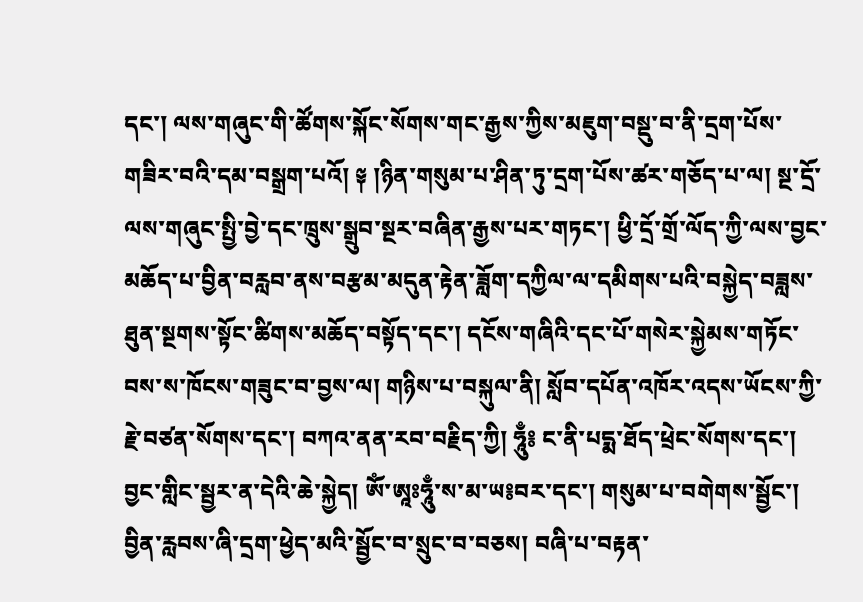དང་། ལས་གཞུང་གི་ཚོགས་སྐོང་སོགས་གང་རྒྱས་ཀྱིས་མཇུག་བསྡུ་བ་ནི་དྲག་པོས་གཟིར་བའི་དམ་བསྒྲག་པའོ། ༈ །ཉིན་གསུམ་པ་ཤིན་ཏུ་དྲག་པོས་ཚར་གཅོད་པ་ལ། སྔ་དྲོ་ལས་གཞུང་སྤྱི་བྱེ་དང་ཁྲུས་སྒྲུབ་སྔར་བཞིན་རྒྱས་པར་གཏང་། ཕྱི་དྲོ་གྲོ་ལོད་ཀྱི་ལས་བྱང་མཆོད་པ་བྱིན་བརླབ་ནས་བརྩམ་མདུན་རྟེན་ཟློག་དཀྱིལ་ལ་དམིགས་པའི་བསྐྱེད་བཟླས་ཐུན་སྔགས་སྟོང་ཚིགས་མཆོད་བསྟོད་དང་། དངོས་གཞིའི་དང་པོ་གསེར་སྐྱེམས་གཏོང་བས་ས་ཁོངས་གཟུང་བ་བྱས་ལ། གཉིས་པ་བསྐུལ་ནི། སློབ་དཔོན་འཁོར་འདས་ཡོངས་ཀྱི་རྗེ་བཙན་སོགས་དང་། བཀའ་ནན་རབ་བརྗིད་ཀྱི། ཧཱུྃ༔ ང་ནི་པདྨ་ཐོད་ཕྲེང་སོགས་དང་། བྱང་གླིང་སྦྱར་ན་དེའི་ཆེ་སྐྱེད། ཨོཾ་ཨཱཿཧཱུྃ་ས་མ་ཡ༔བར་དང་། གསུམ་པ་བགེགས་སྦྱོང་། བྱིན་རླབས་ཞི་དྲག་ཕྱེད་མའི་སྦྱོང་བ་སྲུང་བ་བཅས། བཞི་པ་བརྟན་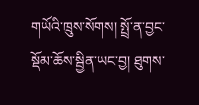གཡོའི་ཁྲུས་སོགས། སྤྲོ་ན་བྱང་སྡོམ་ཆོས་སྦྱིན་ཡང་བྱ། ཐུགས་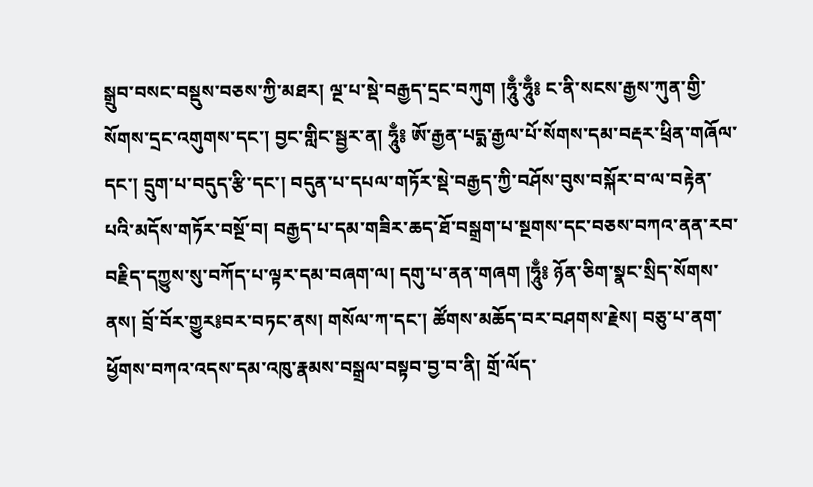སྒྲུབ་བསང་བསྡུས་བཅས་ཀྱི་མཐར། ལྔ་པ་སྡེ་བརྒྱད་དྲང་བཀུག །ཧཱུྃ་ཧཱུྃ༔ ང་ནི་སངས་རྒྱས་ཀུན་གྱི་སོགས་དྲང་འགུགས་དང་། བྱང་གླིང་སྦྱར་ན། ཧཱུྃ༔ ཨོ་རྒྱན་པདྨ་རྒྱལ་པོ་སོགས་དམ་བརྡར་ཕྲིན་གཞོལ་དང་། དྲུག་པ་བདུད་རྩི་དང་། བདུན་པ་དཔལ་གཏོར་སྡེ་བརྒྱད་ཀྱི་བཤོས་བུས་བསྐོར་བ་ལ་བརྟེན་པའི་མདོས་གཏོར་བསྔོ་བ། བརྒྱད་པ་དམ་གཟིར་ཆད་ཐོ་བསྒྲག་པ་སྔགས་དང་བཅས་བཀའ་ནན་རབ་བརྗིད་དཀྱུས་སུ་བཀོད་པ་ལྟར་དམ་བཞག་ལ། དགུ་པ་ནན་གཞག །ཧཱུྃ༔ ཉོན་ཅིག་སྣང་སྲིད་སོགས་ནས། བྲོ་བོར་གྱུར༔བར་བཏང་ནས། གསོལ་ཀ་དང་། ཚོགས་མཆོད་བར་བཤགས་རྗེས། བཅུ་པ་ནག་ཕྱོགས་བཀའ་འདས་དམ་འཁུ་རྣམས་བསྒྲལ་བསྟབ་བྱ་བ་ནི། གྲོ་ལོད་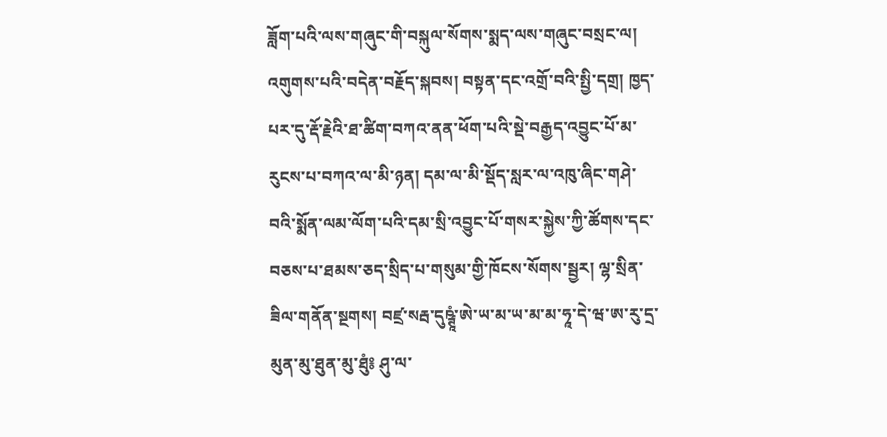ཟློག་པའི་ལས་གཞུང་གི་བསྐུལ་སོགས་སྨད་ལས་གཞུང་བསྲང་ལ། འགུགས་པའི་བདེན་བརྗོད་སྐབས། བསྟན་དང་འགྲོ་བའི་སྤྱི་དགྲ། ཁྱད་པར་དུ་རྡོ་རྗེའི་ཐ་ཚིག་བཀའ་ནན་ཕོག་པའི་སྡེ་བརྒྱད་འབྱུང་པོ་མ་རུངས་པ་བཀའ་ལ་མི་ཉན། དམ་ལ་མི་སྡོད་སླར་ལ་འཁུ་ཞིང་གཤེ་བའི་སྨོན་ལམ་ལོག་པའི་དམ་སྲི་འབྱུང་པོ་གསར་སྐྱེས་ཀྱི་ཚོགས་དང་བཅས་པ་ཐམས་ཅད་སྲིད་པ་གསུམ་གྱི་ཁོངས་སོགས་སྦྱར། ལྷ་སྲིན་ཟིལ་གནོན་སྔགས། བཛྲ་སརྦ་དུཥྚཱཾ་ཨེ་ཡ་མ་ཡ་མ་མ་ཧཱ་དེ་ཝ་ཨ་རུ་དྲ་མུན་མུ་ཐུན་མུ་ཐུཾ༔ ཤུ་ལ་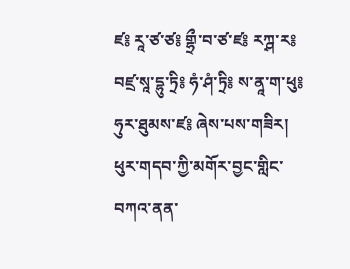ཛ༔ རཱ་ཙ་ཙ༔ གྷྲྀ་བ་ཙ་ཛ༔ རཀྴ་ར༔ བཛྲ་སཱ་དྷུ་ཏྲི༔ ཧཾ་ཤཾ་ཏྲི༔ ས་ནཱ་ག་ཕུ༔ ཧུར་ཐུམས་ཛ༔ ཞེས་པས་གཟིར། ཕུར་གདབ་ཀྱི་མགོར་བྱང་གླིང་བཀའ་ནན་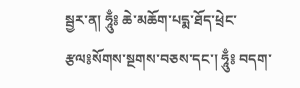སྦྱར་ན། ཧཱུྃ༔ ཆེ་མཆོག་པདྨ་ཐོད་ཕྲེང་རྩལ༔སོགས་སྔགས་བཅས་དང་། ཧཱུྃ༔ བདག་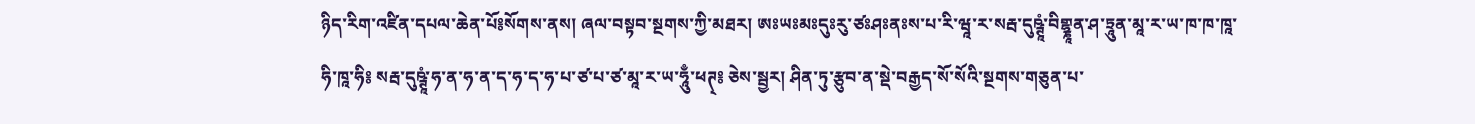ཉིད་རིག་འཛིན་དཔལ་ཆེན་པོ༔སོགས་ནས། ཞལ་བསྟབ་སྔགས་ཀྱི་མཐར། ཨཿཡཿམཿདུཿརུ་ཙཿཤཿནཿས་པ་རི་ཝཱ་ར་སརྦ་དུཥྚཱཾ་བིགྷྣཱན་ཤ་ཏྲཱུན་མཱ་ར་ཡ་ཁ་ཁ་ཁཱ་ཧི་ཁཱ་ཧི༔ སརྦ་དུཥྚཱཾ་ཧ་ན་ཧ་ན་ད་ཧ་ད་ཧ་པ་ཙ་པ་ཙ་མཱ་ར་ཡ་ཧཱུྃ་ཕཊ྄༔ ཅེས་སྦྱར། ཤིན་ཏུ་རྩུབ་ན་སྡེ་བརྒྱད་སོ་སོའི་སྔགས་གཅུན་པ་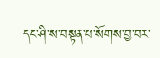དང་ཤི་ས་བསྟན་པ་སོགས་བྱ་བར་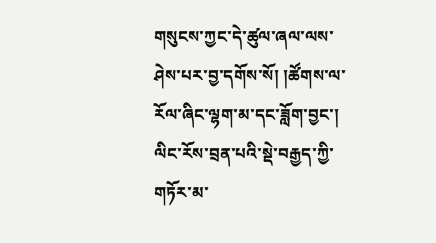གསུངས་ཀྱང་དེ་ཚུལ་ཞལ་ལས་ཤེས་པར་བྱ་དགོས་སོ། །ཚོགས་ལ་རོལ་ཞིང་ལྷག་མ་དང་ཟློག་བྱང་། ལིང་རོས་བྲན་པའི་སྡེ་བརྒྱད་ཀྱི་གཏོར་མ་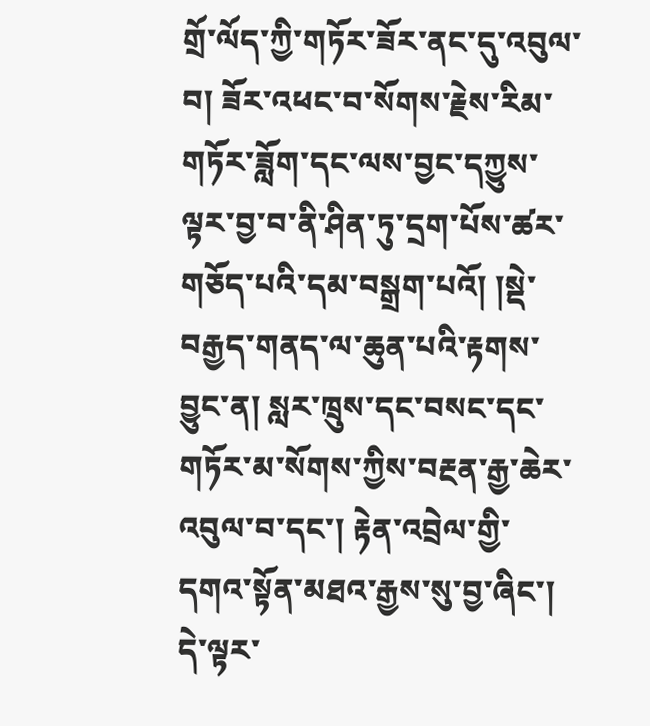གྲོ་ལོད་ཀྱི་གཏོར་ཟོར་ནང་དུ་འབུལ་བ། ཟོར་འཕང་བ་སོགས་རྗེས་རིམ་གཏོར་ཟློག་དང་ལས་བྱང་དཀྱུས་ལྟར་བྱ་བ་ནི་ཤིན་ཏུ་དྲག་པོས་ཚར་གཅོད་པའི་དམ་བསྒྲག་པའོ། །སྡེ་བརྒྱད་གནད་ལ་ཆུན་པའི་རྟགས་བྱུང་ན། སླར་ཁྲུས་དང་བསང་དང་གཏོར་མ་སོགས་ཀྱིས་བརྔན་རྒྱ་ཆེར་འབུལ་བ་དང་། རྟེན་འབྲེལ་གྱི་དགའ་སྟོན་མཐའ་རྒྱས་སུ་བྱ་ཞིང་། དེ་ལྟར་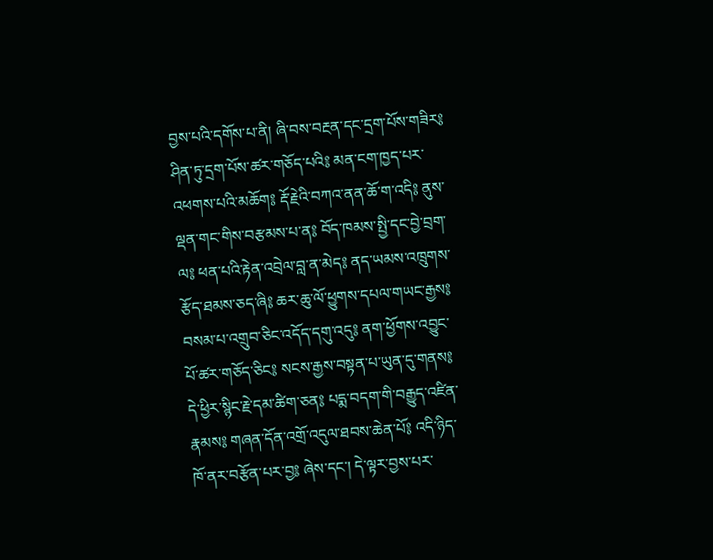བྱས་པའི་དགོས་པ་ནི། ཞི་བས་བརྔན་དང་དྲག་པོས་གཟིར༔ ཤིན་ཏུ་དྲག་པོས་ཚར་གཅོད་པའི༔ མན་ངག་ཁྱད་པར་འཕགས་པའི་མཆོག༔ རྡོ་རྗེའི་བཀའ་ནན་ཆོ་ག་འདི༔ ནུས་ལྡན་གང་གིས་བརྩམས་པ་ན༔ བོད་ཁམས་སྤྱི་དང་བྱེ་བྲག་ལ༔ ཕན་པའི་རྟེན་འབྲེལ་བླ་ན་མེད༔ ནད་ཡམས་འཁྲུགས་རྩོད་ཐམས་ཅད་ཞི༔ ཆར་ཆུ་ལོ་ཕྱུགས་དཔལ་གཡང་རྒྱས༔ བསམ་པ་འགྲུབ་ཅིང་འདོད་དགུ་འདུ༔ ནག་ཕྱོགས་འབྱུང་པོ་ཚར་གཅོད་ཅིང༔ སངས་རྒྱས་བསྟན་པ་ཡུན་དུ་གནས༔ དེ་ཕྱིར་སྙིང་རྗེ་དམ་ཚིག་ཅན༔ པདྨ་བདག་གི་བརྒྱུད་འཛིན་རྣམས༔ གཞན་དོན་འགྲོ་འདུལ་ཐབས་ཆེན་པོ༔ འདི་ཉིད་ཁོ་ནར་བརྩོན་པར་བྱ༔ ཞེས་དང་། དེ་ལྟར་བྱས་པར་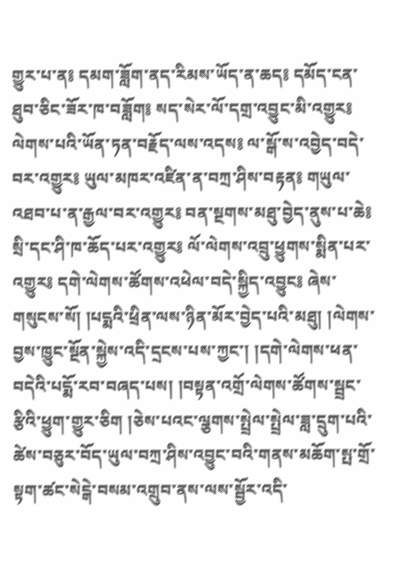གྱུར་པ་ན༔ དམག་ཟློག་ནད་རིམས་ཡོད་ན་ཆད༔ དམོད་ངན་ཐུབ་ཅིང་ཟོར་ཁ་བཟློག༔ སད་སེར་ལོ་དགྲ་འབྱུང་མི་འགྱུར༔ ལེགས་པའི་ཡོན་ཏན་བརྗོད་ལས་འདས༔ ལ་སྒོ་ས་འབྱེད་བདེ་བར་འགྱུར༔ ཡུལ་མཁར་འཛིན་ན་བཀྲ་ཤིས་བརྟན༔ གཡུལ་འཐབ་པ་ན་རྒྱལ་བར་འགྱུར༔ བན་སྔགས་མཐུ་བྱེད་ནུས་པ་ཆེ༔ སྲི་དང་ཤི་ཁ་ཆོད་པར་འགྱུར༔ ལོ་ལེགས་འབྲུ་ཕྱུགས་སྨིན་པར་འགྱུར༔ དགེ་ལེགས་ཚོགས་འཕེལ་བདེ་སྐྱིད་འབྱུང༔ ཞེས་གསུངས་སོ། །པདྨའི་ཕྲིན་ལས་ཉིན་མོར་བྱེད་པའི་མཐུ། །ལེགས་བྱས་ཁྱུང་སྔོན་སྐྱེས་འདི་དྲངས་པས་ཀྱང་། །དགེ་ལེགས་ཕན་བདེའི་པདྨོ་རབ་བཞད་པས། །བསྟན་འགྲོ་ལེགས་ཚོགས་སྦྲང་རྩིའི་ཕྱུག་གྱུར་ཅིག །ཅེས་པའང་ལྕགས་སྤྲེལ་སྤྲེལ་ཟླ་དྲུག་པའི་ཚེས་བཅུར་བོད་ཡུལ་བཀྲ་ཤིས་འབྱུང་བའི་གནས་མཆོག་སྤ་གྲོ་སྟག་ཚང་སེངྒེ་བསམ་འགྲུབ་ནས་ལས་སྦྱོར་འདི་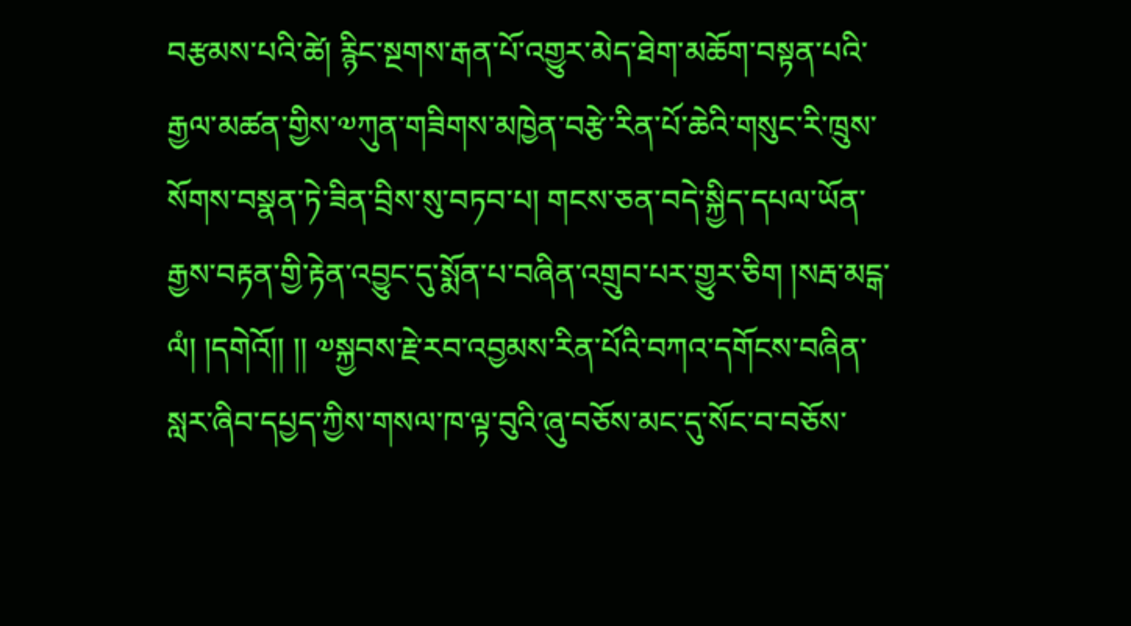བརྩམས་པའི་ཚེ། རྙིང་སྔགས་རྒན་པོ་འགྱུར་མེད་ཐེག་མཆོག་བསྟན་པའི་རྒྱལ་མཚན་གྱིས་༧ཀུན་གཟིགས་མཁྱེན་བརྩེ་རིན་པོ་ཆེའི་གསུང་རི་ཁྲུས་སོགས་བསྣན་ཏེ་ཟིན་བྲིས་སུ་བཏབ་པ། གངས་ཅན་བདེ་སྐྱིད་དཔལ་ཡོན་རྒྱས་བརྟན་གྱི་རྟེན་འབྱུང་དུ་སྨོན་པ་བཞིན་འགྲུབ་པར་གྱུར་ཅིག །སརྦ་མངྒ་ལཾ། །དགེའོ།། །། ༧སྐྱབས་རྗེ་རབ་འབྱམས་རིན་པོའི་བཀའ་དགོངས་བཞིན་སླར་ཞིབ་དཔྱད་ཀྱིས་གསལ་ཁ་ལྟ་བུའི་ཞུ་བཅོས་མང་དུ་སོང་བ་བཅོས་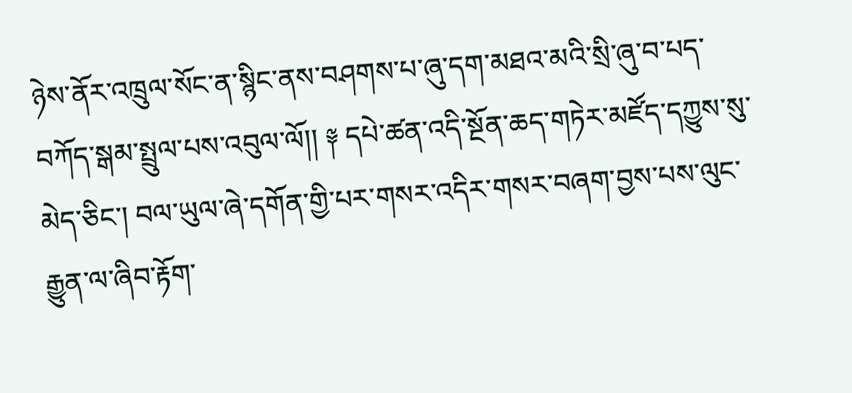ཉེས་ནོར་འཁྲུལ་སོང་ན་སྙིང་ནས་བཤགས་པ་ཞུ་དག་མཐའ་མའི་སྲི་ཞུ་བ་པད་བཀོད་སྒམ་སྤྲུལ་པས་འབུལ་ལོ།། ༈ དཔེ་ཚན་འདི་སྔོན་ཆད་གཏེར་མཛོད་དཀྱུས་སུ་མེད་ཅིང་། བལ་ཡུལ་ཞེ་དགོན་གྱི་པར་གསར་འདིར་གསར་བཞག་བྱས་པས་ལུང་རྒྱུན་ལ་ཞིབ་རྟོག་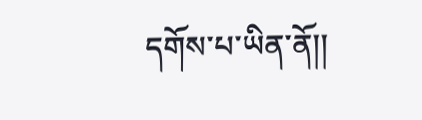དགོས་པ་ཡིན་ནོ།།